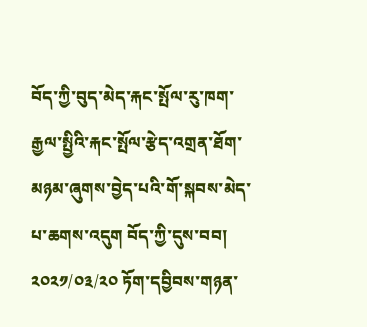བོད་ཀྱི་བུད་མེད་རྐང་སྤོལ་རུ་ཁག་རྒྱལ་སྤྱིའི་རྐང་སྤོལ་རྩེད་འགྲན་ཐོག་མཉམ་ཞུགས་བྱེད་པའི་གོ་སྐབས་མེད་པ་ཆགས་འདུག བོད་ཀྱི་དུས་བབ། ༢༠༢༡/༠༣/༢༠ ཏོག་དབྱིབས་གཉན་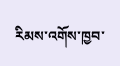རིམས་འགོས་ཁྱབ་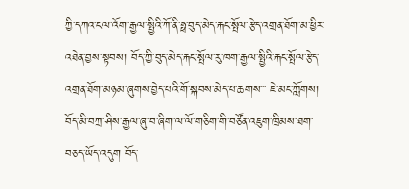ཀྱི་དཀའ་ངལ་འོག་རྒྱལ་སྤྱིའི་ཀོ་ནི་ཧྥ་བུད་མེད་རྐང་སྤོལ་རྩེད་འགྲན་ཐོག་མ་ཕྱིར་འཐེན་བྱས་སྟབས། བོད་ཀྱི་བུད་མེད་རྐང་སྤོལ་རུ་ཁག་རྒྱལ་སྤྱིའི་རྐང་སྤོལ་རྩེད་འགྲན་ཐོག་མཉམ་ཞུགས་བྱེད་པའི་གོ་སྐབས་མེད་པ་ཆགས་་་ ཇེ་མང་ཀློགས།
བོད་མི་བཀྲ་ཤིས་རྒྱལ་ཞུ་བ་ཞིག་ལ་ལོ་གཅིག་གི་བཙོན་འཇུག་ཁྲིམས་ཐག་བཅད་ཡོད་འདུག བོད་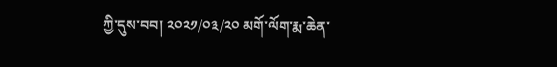ཀྱི་དུས་བབ། ༢༠༢༡/༠༣/༢༠ མགོ་ལོག་རྨ་ཆེན་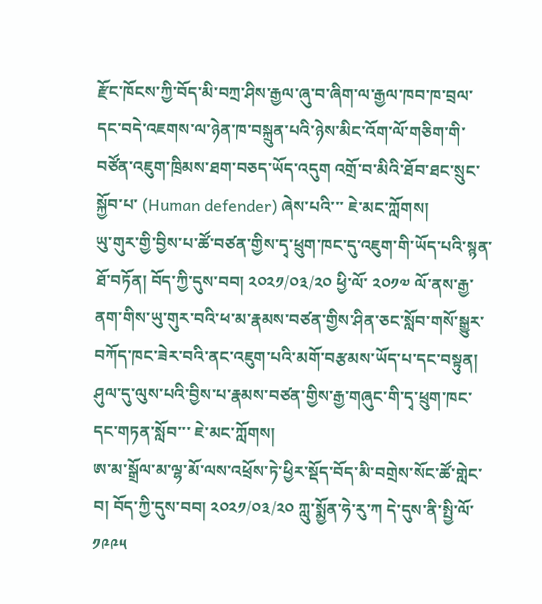རྫོང་ཁོངས་ཀྱི་བོད་མི་བཀྲ་ཤིས་རྒྱལ་ཞུ་བ་ཞིག་ལ་རྒྱལ་ཁབ་ཁ་བྲལ་དང་བདེ་འཇགས་ལ་ཉེན་ཁ་བསྐྲུན་པའི་ཉེས་མིང་འོག་ལོ་གཅིག་གི་བཙོན་འཇུག་ཁྲིམས་ཐག་བཅད་ཡོད་འདུག འགྲོ་བ་མིའི་ཐོབ་ཐང་སྲུང་སྐྱོབ་པ་ (Human defender) ཞེས་པའི་་་ ཇེ་མང་ཀློགས།
ཡུ་གུར་གྱི་བྱིས་པ་ཚོ་བཙན་གྱིས་དྭ་ཕྲུག་ཁང་དུ་འཇུག་གི་ཡོད་པའི་སྙན་ཐོ་བཏོན། བོད་ཀྱི་དུས་བབ། ༢༠༢༡/༠༣/༢༠ ཕྱི་ལོ་ ༢༠༡༧ ལོ་ནས་རྒྱ་ནག་གིས་ཡུ་གུར་བའི་ཕ་མ་རྣམས་བཙན་གྱིས་ཤིན་ཅང་སློབ་གསོ་སྒྱུར་བཀོད་ཁང་ཟེར་བའི་ནང་འཇུག་པའི་མགོ་བརྩམས་ཡོད་པ་དང་བསྟུན། ཤུལ་དུ་ལུས་པའི་བྱིས་པ་རྣམས་བཙན་གྱིས་རྒྱ་གཞུང་གི་དྭ་ཕྲུག་ཁང་དང་གཏན་སློབ་་་ ཇེ་མང་ཀློགས།
ཨ་མ་སྒྲོལ་མ་ལྷ་མོ་ལས་འཕྲོས་ཏེ་ཕྱིར་སྡོད་བོད་མི་བགྲེས་སོང་ཚོ་གླེང་བ། བོད་ཀྱི་དུས་བབ། ༢༠༢༡/༠༣/༢༠ ཀླུ་སྨྱོན་ཧེ་རུ་ཀ དེ་དུས་ནི་སྤྱི་ལོ་༡༩༩༥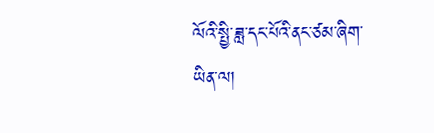ལོའི་སྤྱི་ཟླ་དང་པོའི་ནང་ཙམ་ཞིག་ཡིན་ལ།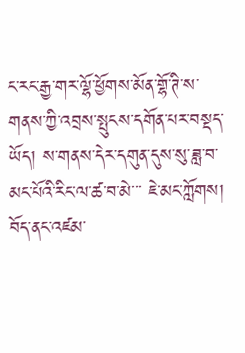ང་རང་རྒྱ་གར་ལྷོ་ཕྱོགས་མོན་གྷོ་ཊི་ས་གནས་ཀྱི་འབྲས་སྤུངས་དགོན་པར་བསྡད་ཡོད། ས་གནས་དེར་དགུན་དུས་སུ་ཟླ་བ་མང་པོའི་རིང་ལ་ཚ་བ་མེ་་་ ཇེ་མང་ཀློགས།
བོད་ནང་འཛམ་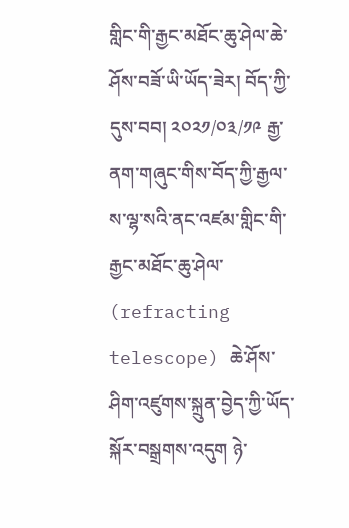གླིང་གི་རྒྱང་མཐོང་ཆུ་ཤེལ་ཆེ་ཤོས་བཟོ་ཡི་ཡོད་ཟེར། བོད་ཀྱི་དུས་བབ། ༢༠༢༡/༠༣/༡༩ རྒྱ་ནག་གཞུང་གིས་བོད་ཀྱི་རྒྱལ་ས་ལྷ་སའི་ནང་འཛམ་གླིང་གི་རྒྱང་མཐོང་ཆུ་ཤེལ་ (refracting telescope) ཆེ་ཤོས་ཤིག་འཛུགས་སྐྲུན་བྱེད་ཀྱི་ཡོད་སྐོར་བསྒྲགས་འདུག ཉེ་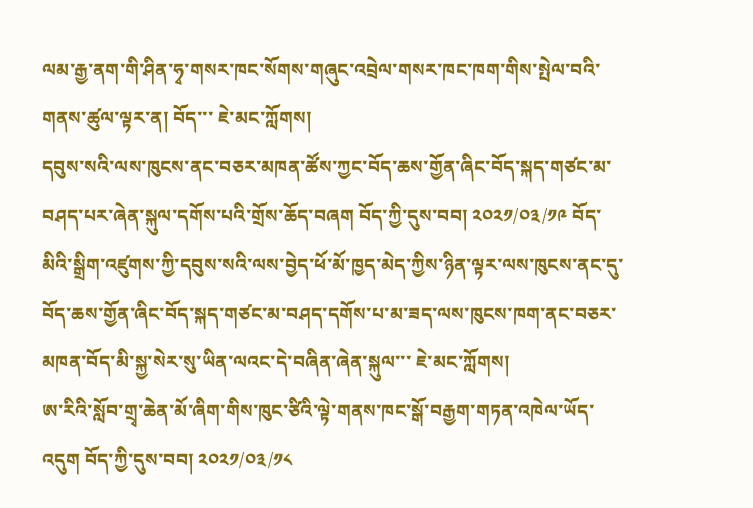ལམ་རྒྱ་ནག་གི་ཤིན་ཧྭ་གསར་ཁང་སོགས་གཞུང་འབྲེལ་གསར་ཁང་ཁག་གིས་སྤེལ་བའི་གནས་ཚུལ་ལྟར་ན། བོད་་་ ཇེ་མང་ཀློགས།
དབུས་སའི་ལས་ཁུངས་ནང་བཅར་མཁན་ཚོས་ཀྱང་བོད་ཆས་གྱོན་ཞིང་བོད་སྐད་གཙང་མ་བཤད་པར་ཞེན་སྐུལ་དགོས་པའི་གྲོས་ཆོད་བཞག བོད་ཀྱི་དུས་བབ། ༢༠༢༡/༠༣/༡༩ བོད་མིའི་སྒྲིག་འཛུགས་ཀྱི་དབུས་སའི་ལས་བྱེད་ཕོ་མོ་ཁྱད་མེད་ཀྱིས་ཉིན་ལྟར་ལས་ཁུངས་ནང་དུ་བོད་ཆས་གྱོན་ཞིང་བོད་སྐད་གཙང་མ་བཤད་དགོས་པ་མ་ཟད་ལས་ཁུངས་ཁག་ནང་བཅར་མཁན་བོད་མི་སྐྱ་སེར་སུ་ཡིན་ལའང་དེ་བཞིན་ཞེན་སྐུལ་་་ ཇེ་མང་ཀློགས།
ཨ་རིའི་སློབ་གྲྭ་ཆེན་མོ་ཞིག་གིས་ཁུང་ཙིའི་ལྟེ་གནས་ཁང་སྒོ་བརྒྱག་གཏན་འཁེལ་ཡོད་འདུག བོད་ཀྱི་དུས་བབ། ༢༠༢༡/༠༣/༡༨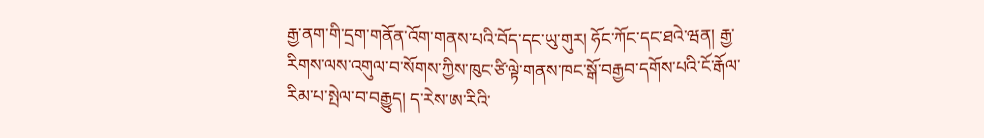རྒྱ་ནག་གི་དྲག་གནོན་འོག་གནས་པའི་བོད་དང་ཡུ་གུར། ཧོང་ཀོང་དང་ཐའེ་ཝན། རྒྱ་རིགས་ལས་འགུལ་བ་སོགས་ཀྱིས་ཁུང་ཙི་ལྟེ་གནས་ཁང་སྒོ་བརྒྱབ་དགོས་པའི་ངོ་རྒོལ་རིམ་པ་སྤེལ་བ་བརྒྱུད། ད་རེས་ཨ་རིའི་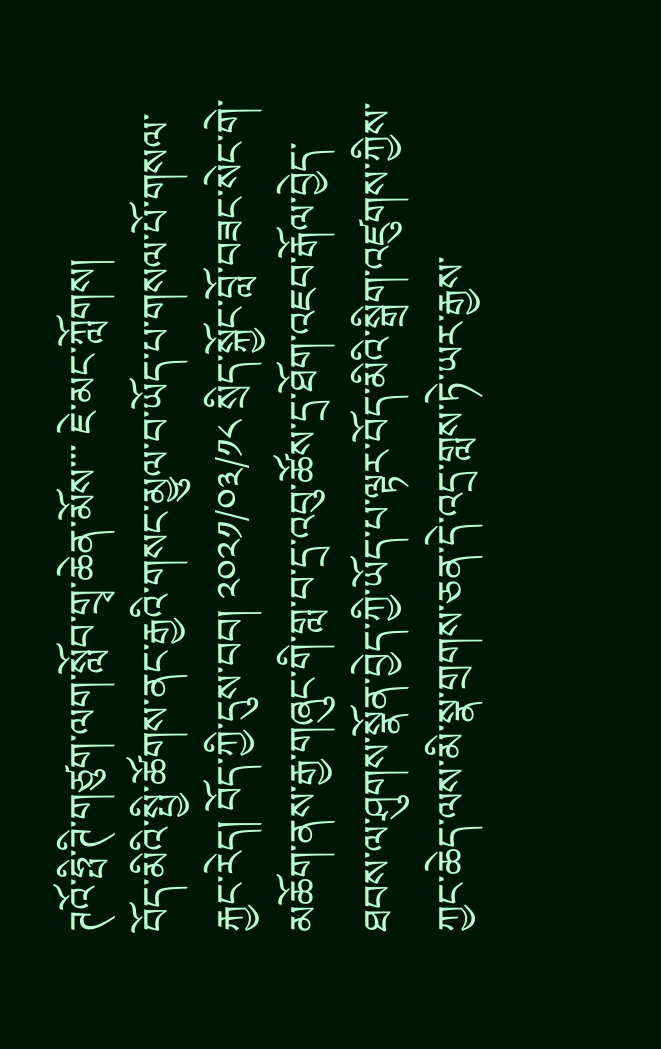ཊའོ་ཧྤི་ཊི་གཙུག་ལག་སློབ་གྲྭ་ཆེན་མོས་་་ ཇེ་མང་ཀློགས།
བོད་མིའི་སྤྱི་ཚོགས་ནང་རྒྱའི་གསང་མྱུལ་བ་ཡོད་པ་གསལ་པོ་གསལ་རྐྱང་རེད། བོད་ཀྱི་དུས་བབ། ༢༠༢༡/༠༣/༡༨ སྲིད་སྐྱོང་བློ་བཟང་སེང་གེ་མཆོག་ནས་རྒྱ་གཞུང་གི་གླ་བ་དྲ་འབུ་ཚོས་དྲ་ཐོག་འཇབ་རྒོལ་བྱེད་ཐབས་ལ་ཤུགས་སྣོན་བྱེད་ཀྱི་ཡོད་པ་ལྟར་བོད་མིའི་སྒྲིག་འཛུགས་ཀྱིས་ཀྱང་ཆེད་ལས་མི་སྣ་གྲགས་ཅན་དེ་འདྲ་གླས་ཏེ་ཡར་རྒྱས་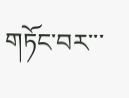གཏོང་བར་་་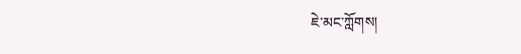ཇེ་མང་ཀློགས།